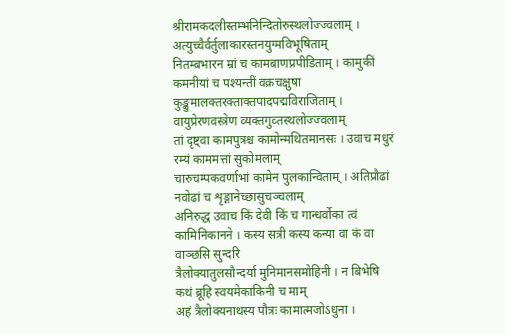श्रीरामकदलीस्तम्भनिन्दितोरुस्थलोज्ज्वलाम् । अत्युच्चैर्वर्तुलाकारस्तनयुग्मविभूषिताम्
नितम्बभारन म्रां च कामबाणप्रपीडिताम् । कामुकीं कमनीयां च पश्यन्तीं वक्रचक्षुषा
कुङ्कुमालक्तरक्ताक्तपादपद्मविराजिताम् । वायुप्रेरणवस्त्रेण व्यक्तगुव्तस्थलोज्ज्वलाम्
तां दृष्ट्वा कामपुत्रश्च कामोन्मथितमानसः । उवाच मधुरं रम्यं काममत्तां सुकोमलाम्
चारुचम्पकवर्णाभां कामेन पुलकान्विताम् । अतिप्रौढां नवोढां च शृङ्गानेच्छासुचञ्चलाम्
अनिरुद्ध उवाच किं देवी किं च गान्धर्वोका त्वं कामिनिकानने । कस्य सत्री कस्य कन्या वा कं वा वाञ्छसि सुन्दरि
त्रैलोक्यातुलसौन्दर्या मुनिमानसमोहिनी । न बिभेषि कथं ब्रूहि स्वयमेकाकिनी च माम्
अहं त्रैलोक्यनाथस्य पौत्रः कामात्मजोऽधुना ।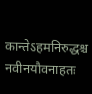कान्तेऽहमनिरुद्धश्च नवीनयौवनाहतः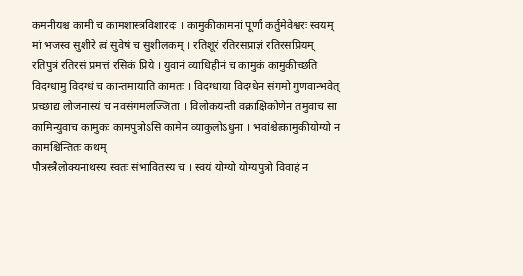कमनीयश्च कामी च कामशास्त्रविशारदः । कामुकीकामनां पूर्णां कर्तुमेवेश्वरः स्वयम्
मां भजस्व सुशीरे त्वं सुवेषं च सुशीलकम् । रतिशूरं रतिरसप्राज्ञं रतिरसप्रियम्
रतिपुत्रं रतिरसं प्रमत्तं रसिकं प्रिये । युवानं व्याधिहीनं च कामुकं कामुकीच्छति
विदग्धामु विदग्धं च कान्तमायाति कामतः । विदग्धाया विदग्धेन संगमो गुणवान्भवेत्
प्रच्छाद्य लोजनास्यं च नवसंगमलज्जिता । विलोकयन्ती वक्राक्षिकोणेन तमुवाच सा
कामिन्युवाच कामुकः कामपुत्रोऽसि कामेन व्याकुलोऽधुना । भवांश्चेत्कामुकीयोग्यो न कामश्चिन्तितः कथम्
पौत्रस्त्रैलोक्यनाथस्य स्वतः संभावितस्य च । स्वयं योग्यो योग्यपुत्रो विवाहं न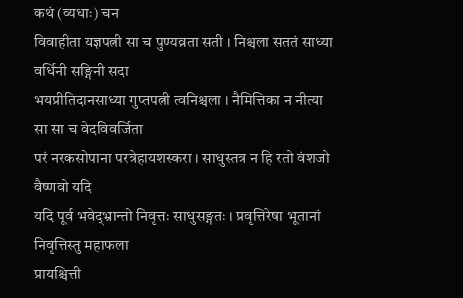कथं (व्यधाः) चन
विवाहीता यज्ञपत्नी सा च पुण्यव्रता सती । निश्चला सततं साध्या वर्धिनी सङ्गिनी सदा
भयप्रीतिदानसाध्या गुप्तपत्नी त्वनिश्चला । नैमित्तिका न नीत्या सा सा च वेदविवर्जिता
परं नरकसोपाना परत्रेहायशस्करा । साधुस्तत्र न हि रतो वंशजो वैष्णवो यदि
यदि पूर्व भवेद्भ्रान्तो निवृत्तः साधुसङ्गतः । प्रवृत्तिरेषा भूतानां निवृत्तिस्तु महाफला
प्रायश्चित्ती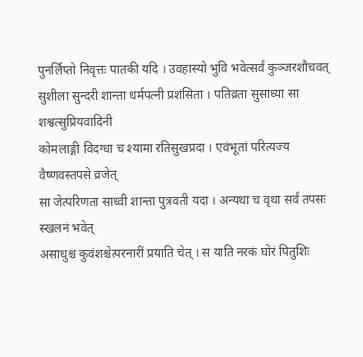पुनर्लिप्तो निवृत्तः पातकी यदि । उवहास्यो भुवि भवेत्सर्वं कुञ्जरशौचवत्
सुशीला सुन्दरी शान्ता धर्मपत्नी प्रशंसिता । पतिव्रता सुसाध्या सा शश्वत्सुप्रियवादिनी
कोमलाङ्गी विदग्धा च श्यामा रतिसुखप्रदा । एवंभूतां परित्यज्य वैष्णवस्तपसे व्रजेत्
सा जेत्परिणता साध्वी शान्ता पुत्रवती यदा । अन्यथा च वृथा सर्वं तपसः स्खलनं भवेत्
असाधुश्च कुवंशश्चेत्परनारीं प्रयाति चेत् । स याति नरकं घोरं पितुशिः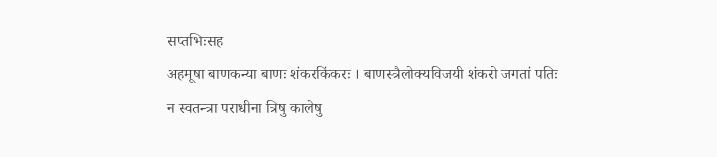सप्तभिःसह
अहमूषा बाणकन्या बाणः शंकरकिंकरः । बाणस्त्रैलोक्यविजयी शंकरो जगतां पतिः
न स्वतन्त्रा पराधीना त्रिषु कालेषु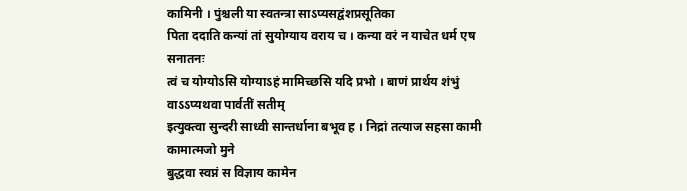कामिनी । पुंश्चली या स्वतन्त्रा साऽप्यसद्वंशप्रसूतिका
पिता ददाति कन्यां तां सुयोग्याय वराय च । कन्या वरं न याचेत धर्म एष सनातनः
त्वं च योग्योऽसि योग्याऽहं मामिच्छसि यदि प्रभो । बाणं प्रार्थय शंभुं वाऽऽप्यथवा पार्वतीं सतीम्
इत्युक्त्वा सुन्दरी साध्वी सान्तर्धाना बभूव ह । निद्रां तत्याज सहसा कामी कामात्मजो मुने
बुद्धवा स्वप्नं स विज्ञाय कामेन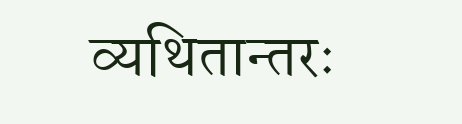व्यथितान्तरः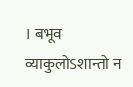। बभूव व्याकुलोऽशान्तो न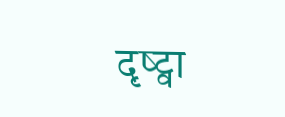दृष्ट्वा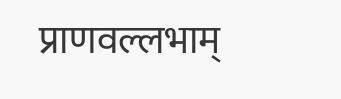प्राणवल्लभाम्